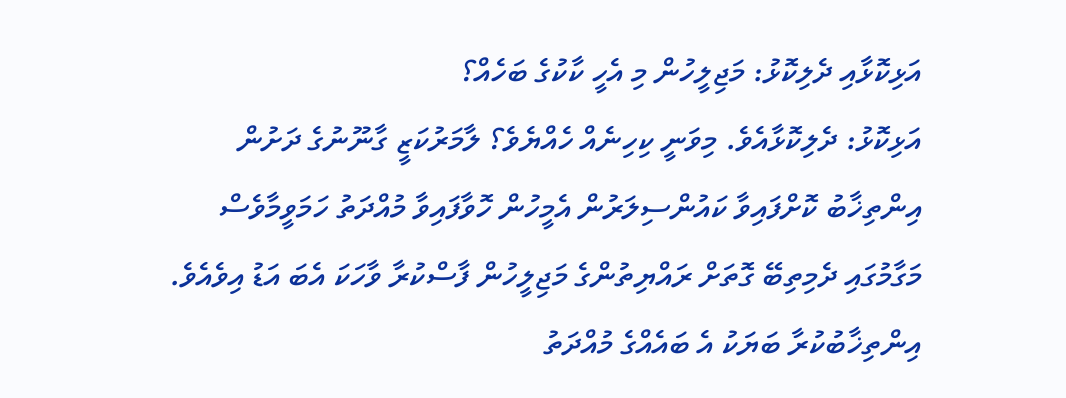އަޅިކޮޅާއި ދެލިކޮޅު: މަޖިލީހުން މި އެހީ ކާކުގެ ބަހެއް؟
އަޅިކޮޅު: ދެލިކޮޅާއެވެ. މިވަނީ ކިހިނެއް ހެއްޔެވެ؟ ލާމަރުކަޒީ ގާނޫނުގެ ދަށުން އިންތިޚާބު ކޮށްފައިވާ ކައުންސިލަރުން އެމީހުން ހޮވާފައިވާ މުއްދަތު ހަމަވީމާވެސް މަގާމުގައި ދެމިތިބޭ ގޮތަށް ރައްޔިތުންގެ މަޖިލީހުން ފާސްކުރާ ވާހަކަ އެބަ އަޑު އިވެއެވެ. އިންތިޚާބުކުރާ ބަޔަކު އެ ބައެއްގެ މުއްދަތު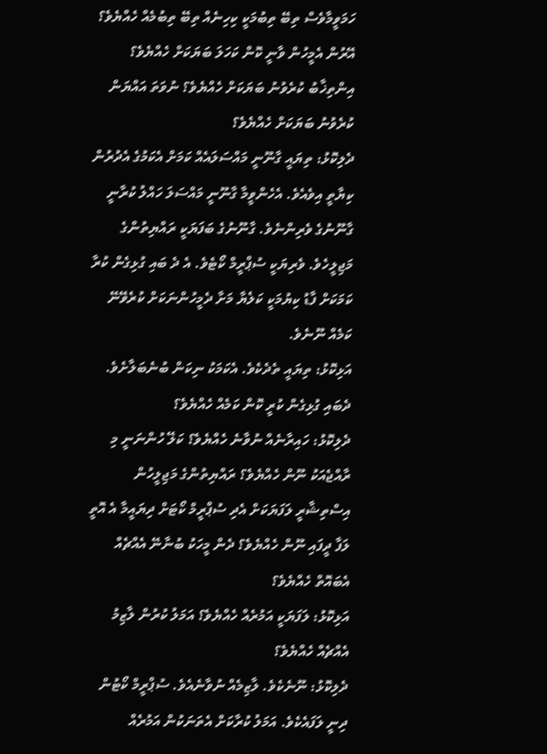ހަމަވީމާވެސް ތިބޭ ތިބުމަކީ ކިހިނެއް ތިބޭ ތިބުމެއް ހެއްޔެވެ؟ އޭރުން އެމީހުން ވާނީ ކޮން ކަހަލަ ބަޔަކަށް ހެއްޔެވެ؟ އިންތިޚާބު ކުރެވުނު ބަޔަކަށް ހެއްޔެވެ؟ ނުވަތަ އައްޔަން ކުރެވުނު ބަޔަކަށް ހެއްޔެވެ؟
ދެލިކޮޅު: ތިޔައީ ގާނޫނީ މައްސަލައެއް ކަމަށް އެކަމުގެ އެދުރުން ކިޔާތީ އިވެއެވެ. އެހެންވީމާ ގާނޫނީ މައްސަލަ ހައްލު ކުރާނީ ގާނޫނުގެ ވެރިންނެވެ. ގާނޫނުގެ ބަފަޔަކީ ރައްޔިތުންގެ މަޖިލީހެވެ. ވެރިޔަކީ ސުޕްރީމް ކޯޓެވެ. އެ ދެ ބައި ގުޅިގެން ކުރާ ކަމަކަށް ފާޑު ކިޔުމަކީ ކަލެޔާ މަށާ ދެމީހުންނަކަށް ކުރެވޭނޭ ކަމެއް ނޫނެވެ.
އަޅިކޮޅު: ތިޔައީ ތެދެކެވެ. އެކަމަކު ނިކަން ބުނެބަލާށެވެ. ދެބައި ގުޅިގެން ކުރީ ކޮން ކަމެއް ހެއްޔެވެ؟
ދެލިކޮޅު: ހައިރާނެއް ނުވާނެ ހެއްޔެވެ؟ ކަލޭ ހުންނަނީ މި ރާއްޖެއަކު ނޫން ހެއްޔެވެ؟ ރައްޔިތުންގެ މަޖިލީހުން އިސްތިޝާރީ ލަފަޔަކަށް އެދި ސުޕްރީމް ކޯޓަށް ދިޔައީމާ އެ އޮތީ ލަފާ ދީފައި ނޫން ހެއްޔެވެ؟ ދެން މީހަކު ބުނާނޭ އެއްޗެއް އެބައޮތް ހެއްޔެވެ؟
އަޅިކޮޅު: ލަފަޔަކީ އަމުރެއް ހެއްޔެވެ؟ އަމަލު ކުރުން ލާޒިމު އެއްޗެއް ހެއްޔެވެ؟
ދެލިކޮޅު: ނޫނެކެވެ. ލާޒިމެއް ނުވާނެއެވެ. ސުޕްރީމް ކޯޓުން ދިނީ ލަފައެކެވެ. އަމަލު ކުރާކަށް އެތަނަކުން އަމުރެއް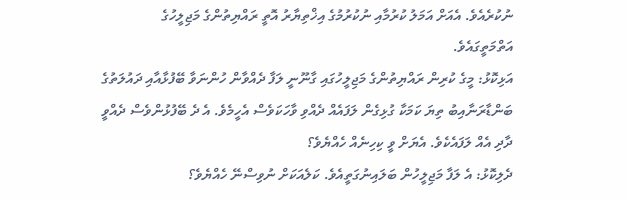ނުކުރެއެވެ. އެއަށް އަމަލު ކުރުމާއި ނުކުރުމުގެ އިޚްތިޔާރު އޮތީ ރައްޔިތުންގެ މަޖިލީހުގެ އަތްމަތީގައެވެ.
އަޅިކޮޅު: މީގެ ކުރިން ރައްޔިތުންގެ މަޖިލީހުގައި ގާނޫނީ ލަފާ ދެއްވާން ހުންނަވާ ބޭފުޅާއާއި ދައުލަތުގެ ބަންޑާރަނާއިބު ތިޔަ ކަމަކާ ގުޅިގެން ލަފައެއް ދެއްވި ވާހަކަވެސް އެހީމެވެ. އެ ދެ ބޭފުޅުންވެސް ދެއްވީ ދާދި އެއް ލަފައެކެވެ. އެޔަށް ވީ ކިހިނެއް ހެއްޔެވެ؟
ދެލިކޮޅު: އެ ލަފާ މަޖިލީހުން ބަލައިނުގަތީއެވެ. ކަލެއަކަށް ނުވިސްނޭ ހެއްޔެވެ؟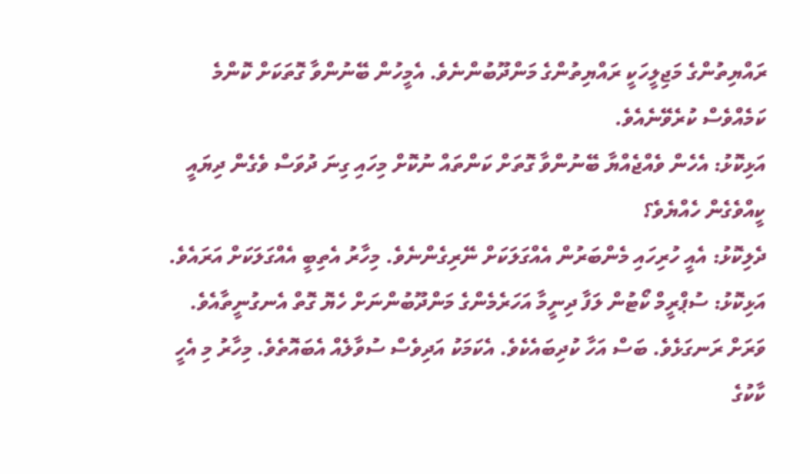ރައްޔިތުންގެ މަޖިލީހަކީ ރައްޔިތުންގެ މަންދޫބުންނެވެ. އެމީހުން ބޭނުންވާ ގޮތަކަށް ކޮންމެ ކަމެއްވެސް ކުރެވޭނެއެވެ.
އަޅިކޮޅު: އެހެން ވެއްޖެއްޔާ ބޭނުންވާ ގޮތަށް ކަންތައް ނުކޮށް މިހައި ގިނަ ދުވަސް ވެގެން ދިޔައީ ކީއްވެގެން ހެއްޔެވެ؟
ދެލިކޮޅު: އެއީ ހުރިހައި މެންބަރުން އެއްގަލަކަށް ނޭރިގެންނެވެ. މިހާރު އެތިބީ އެއްގަލަކަށް އަރައެވެ.
އަޅިކޮޅު: ސުޕްރީމް ކޯޓުން ލަފާ ދިނީމާ އަހަރެމެންގެ މަންދޫބުންނަށް ހެޔޮ ގޮތް އެނގުނީތާއެވެ. ވަރަށް ރަނގަޅެވެ. ބަސް އަހާ ކުދިބައެކެވެ. އެކަމަކު އަދިވެސް ސުވާލެއް އެބައޮތެވެ. މިހާރު މި އެހީ ކާކުގެ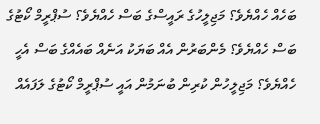ބަހެއް ހެއްޔެވެ؟ މަޖިލީހުގެ ރައީސްގެ ބަސް ހެއްޔެވެ؟ ސުޕްރީމް ކޯޓުގެ ބަސް ހެއްޔެވެ؟ މެންބަރުން އެއް ބަޔަކު އަނެއް ބައެއްގެ ބަސް އެހީ ހެއްޔެވެ؟ މަޖިލީހުން ކުރިން ބުނަމުން އައީ ސުޕްރީމް ކޯޓުގެ ލަފައެއް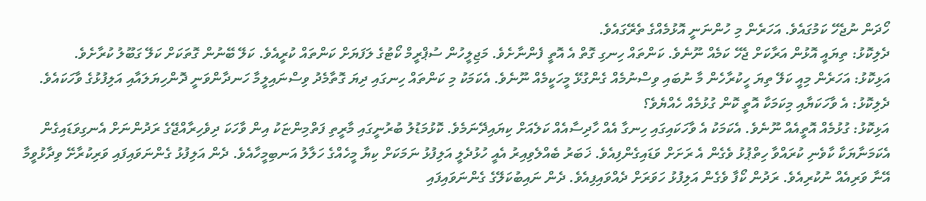ހޯދަން ނުޖެހޭ ކަމުގައެވެ. އަހަރެން މި ހުންނަނީ އޮޅުމެއްގެ ތެރޭގައެވެ.
ދެލިކޮޅު: ތިޔައީ އޮޅުން އަރާކަށް ޖެހޭ ކަމެއް ނޫނެވެ. ކަންތައް ހިނގި ގޮތް އެ އޮތީ ފެންނާށެވެ. މަޖިލީހުން ސުޕްރީމް ކޯޓުގެ ލަފަޔަށް ކަންތައް ކުރީއެވެ. ކަލޭ ބޭނުން ގޮތަކަށް ކަލޭ ގަބޫލު ކުރާށެވެ.
އަޅިކޮޅު: އަހަރެން މިއީ ކަލޭ ތިޔަ ހީކުރާހެން މާ ނުބައި ވިސްނުމެއް ގެންގުޅޭ މީހަކީމެއް ނޫނެވެ. އެކަމަކު މި ކަންތައް ހިނގައި ދިޔަ ގޮތާމެދު ވިސްނައިލީމާ ހަނދާންވަނީ ދޮންހިޔަލައާއި އަލިފުޅުގެ ވާހަކައެވެ.
ދެލިކޮޅު: އެ ވާހަކަޔާއި މިކަމަކާ އޮތީ ކޮން ގުޅުމެއް ހެއްޔެވެ؟
އަޅިކޮޅު: ގުޅުމެއް އޮތީއެއް ނޫނެވެ. އެކަމަކު އެ ވާހަކައިގައި ހިނގާ އެއް ހާދިސާއެއް ކަލެއަށް ކިޔައިދޭނަމެވެ. ކޮޅުމަޑުލު ބުރުނީގައި މާރީތި ފަތްމިންޏަކު އިން ވާހަކަ ދިވެހިރާއްޖޭގެ ރަދުންނަށް އެނގިވަޑައިގެން އެކަމަނާޔަކާ ކާވެނި ކުރައްވާ ހިތްޕުޅު ވެގެން އެ ރަށަށް ވަޑައިގެންފިއެވެ. ޚަބަރު ބެއްލެވިއިރު އެއީ ހުޅުދެލީ އަލިފުޅު ނަމަކަށް ކިޔާ މީހެއްގެ ހަލާލު އަނބިމީހާއެވެ. ދެން އަލިފުޅު ގެންނަވައިފައި ވަރިކުރާށޭ ވިދާޅުވީމާ އޭނާ ވަރިއެއް ނުކުރިއެވެ. ރަދުން ކޯފާ ވެގެން އަލިފުޅު ހަވަރަށް ދެއްވައިފިއެވެ. ދެން ނައިބުކަލޭގެ ގެންނަވައިފައި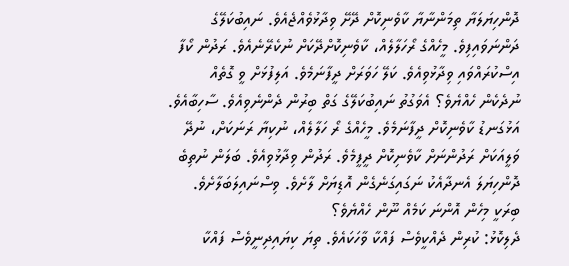ދޮންހިޔަލަޔާ ތިމަންނާޔާ ކާވެނިކޮށް ދޭށޭ ވިދާޅުވެއްޖެއެވެ. ނައިބުކަލޭގެ ދަންނަވައިފިވެ. މީހެއްގެ ރޯހަލާލެއް، ކާވެނިކޮށްދޭކަށް ނުކެރޭނެއެވެ. ރަދުން ކޯފާ އިސްކުރައްވައި ވިދާޅުވިއެވެ. ކަލޭ ހަވަރަށް ދީފާނަމެވެ. އަލިފުޅަށް ވީ ގޮތެއް ނުދެކެން ހެއްޔެވެ؟ އެވަގުތު ނައިބުކަލޭގެ ގަތް ބިރުން ދެންނެވިއެވެ. ސާހިބާއެވެ. އަޅުގަނޑު ކާވެނިކޮށް ދީފާނަމެވެ. މީހެއްގެ ރޯ ހަލާލެއް، ނުކިޔާ ރަނަކަށް، ނުދޭ ވަލީއަކަށް ރަދުންނަށް ކާވެނިކޮށް ދީފީމެވެ. ރަދުން ވިދާޅުވިއެވެ. ބަލަން ނުތިބެ ދޮންހިޔަލަ އެނދާއެކު ނަގައިގަނެގެން އޮޑިޔަށް ލާށެވެ. ވިސްނައިލަބަލާށެވެ. ބިރަކީ މިހެން އޮންނަ ކަމެއް ނޫން ހެއްޔެވެ؟
ދެލިކޮޅު: ކުރިން ދެއްކީވެސް ފައްކާ ވާހަކައެވެ. ތިޔަ ކިޔައިދިނީވެސް ފައްކާ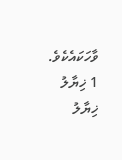ވާހަކައެކެވެ.
1 ޚިޔާލު
ޚިޔާލު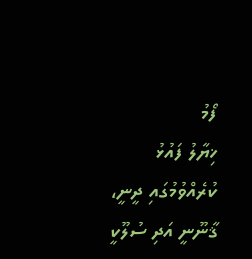ފޯމު
ޚިޔާލު ފައުޅު ކުރެއްވުމުގައި ދީނީ، ޤާނޫނީ އަދި ސުލޫކީ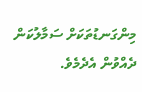މިންގަނޑުތަކަށް ސަމާލުކަން ދެއްވުން އެދެމެވެ.